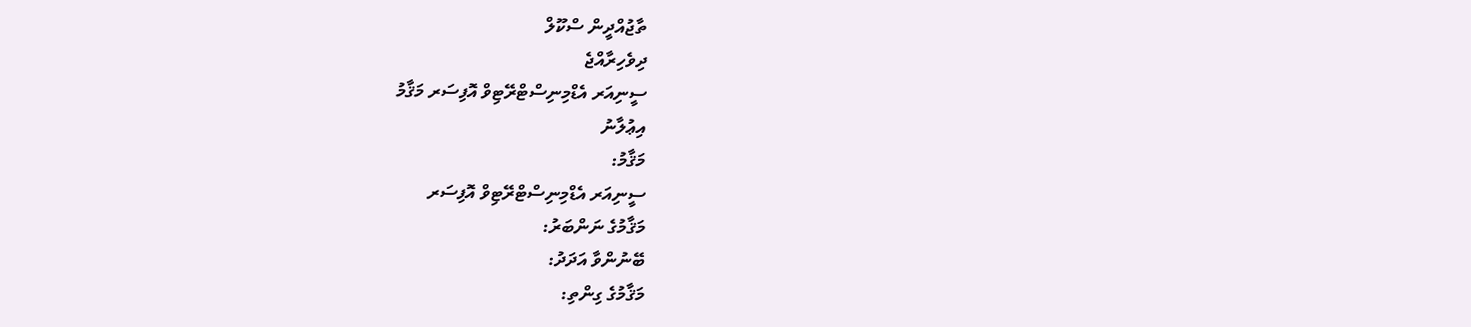ތާޖުއްދީން ސްކޫލް
ދިވެހިރާއްޖެ
ސީނިއަރ އެޑްމިނިސްޓްރޭޓިވް އޮފިސަރ މަޤާމު
އިޢުލާނު
މަޤާމު:
ސީނިއަރ އެޑްމިނިސްޓްރޭޓިވް އޮފިސަރ
މަޤާމުގެ ނަންބަރު:
ބޭނުންވާ އަދަދު:
މަޤާމުގެ ގިންތި: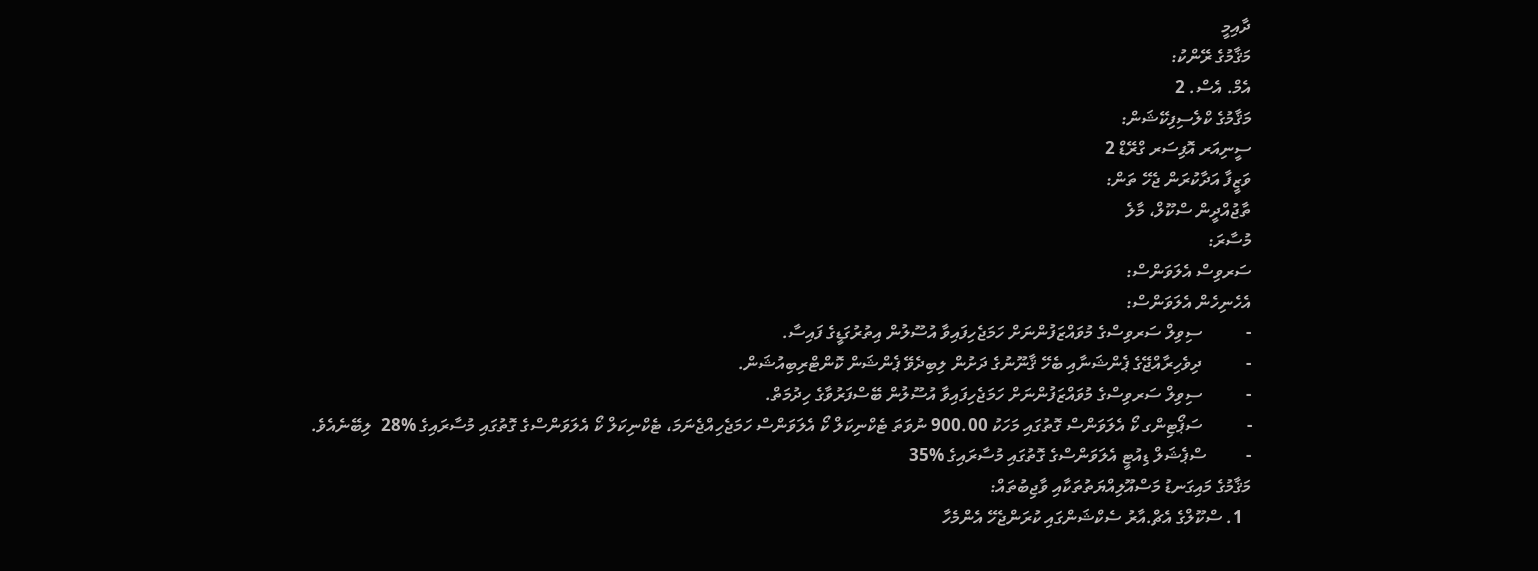ދާއިމީ
މަޤާމުގެ ރޭންކު:
އެމް. އެސް. 2
މަޤާމުގެ ކްލެސިފިކޭޝަން:
ސީނިއަރ އޮފިސަރ ގްރޭޑް 2
ވަޒީފާ އަދާކުރަން ޖެހޭ ތަން:
ތާޖުއްދީން ސްކޫލް، މާލެ
މުސާރަ:
ސަރވިސް އެލަވަންސް:
އެހެނިހެން އެލަވަންސް:
-          ސިވިލް ސަރވިސްގެ މުވައްޒަފުންނަށް ހަމަޖެހިފައިވާ އުސޫލުން އިތުރުގަޑީގެ ފައިސާ.
-          ދިވެހިރާއްޖޭގެ ޕެންޝަނާއި ބެހޭ ޤާނޫނުގެ ދަށުން ލިބިދެވޭ ޕެންޝަން ކޮންޓްރިބިއުޝަން.
-          ސިވިލް ސަރވިސްގެ މުވައްޒަފުންނަށް ހަމަޖެހިފައިވާ އުސޫލުން ބޭސްފަރުވާގެ ހިދުމަތް.
-          ސަޕޯޓިންގ ކޯ އެލަވަންސް ގޮތުގައި މަހަކު 900.00 ނުވަތަ ޓެކްނިކަލް ކޯ އެލަވަންސް ހަމަޖެހިއްޖެނަމަ، ޓެކްނިކަލް ކޯ އެލަވަންސްގެ ގޮތުގައި މުސާރައިގެ %28  ލިބޭނެއެވެ.
-         ސްޕެޝަލް ޑިއުޓީ އެލަވަންސްގެ ގޮތުގައި މުސާރައިގެ %35
މަޤާމުގެ މައިގަނޑު މަސްއޫލިއްޔަތުތަކާއި ވާޖިބުތައް:
  1. ސްކޫލްގެ އެޗް.އާރު ސެކްޝަންގައި ކުރަންޖެހޭ އެންމެހާ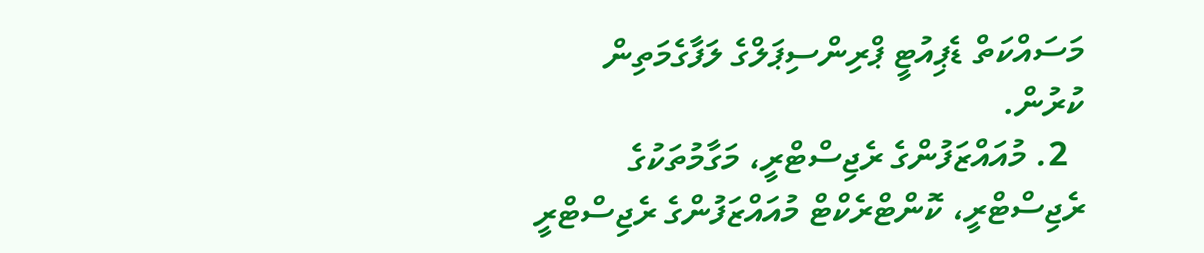މަސައްކަތް ޑެޕިއުޓީ ޕްރިންސިޕަލްގެ ލަފާގެމަތިން ކުރުން.
  2. މުއައްޒަފުންގެ ރެޖިސްޓްރީ، މަގާމުތަކުގެ ރެޖިސްޓްރީ، ކޮންޓްރެކްޓް މުއައްޒަފުންގެ ރެޖިސްޓްރީ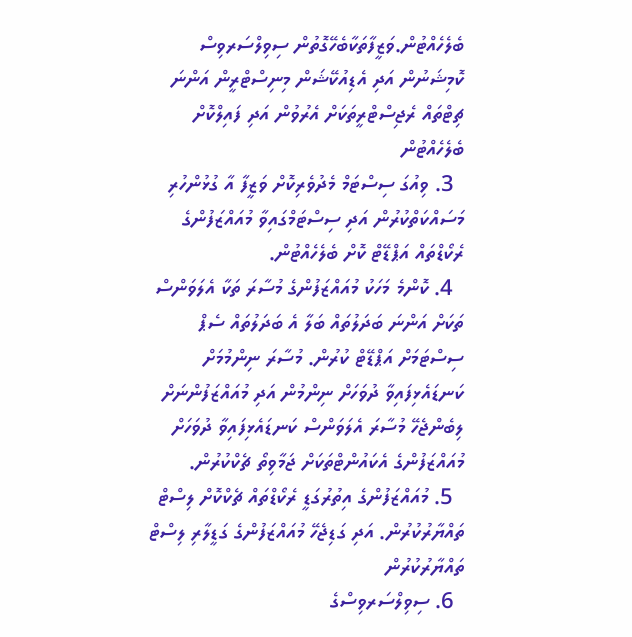ބެލެހެއްޓުން.ވަޒީފާތަކާބެހޭގޮތުން ސިވިލްސަރވިސް ކޮމިޝަނުން އަދި އެޑިއުކޭޝަން މިނިސްޓްރީން އަންނަ ޗިޓްތައް ރެޖިސްޓްރީތަކަށް އެރުވުން އަދި ފައިލްކޮށް ބެލެހެއްޓުން
  3. ވިއުގަ ސިސްޓަމް މެދުވެރިކޮށް ވަޒީފާ އާ ގުޅުންހުރި މަސައްކަތްކުރުން އަދި ސިސްޓަމްގައިވާ މުއައްޒަފުންގެ ރެކޯޑްތައް އަޕްޑޭޓް ކޮށް ބެލެހެއްޓުން.
  4. ކޮންމެ މަހަކު މުއައްޒަފުންގެ މުސާރަ ތަކާ އެލަވަންސް ތަކަށް އަންނަ ބަދަލުތައް ބަލާ އެ ބަދަލުތައް ސެޕް ސިސްޓަމަށް އަޕްޑޭޓް ކުރުން. މުސާރަ ނިންމުމަށް ކަނޑައެޅިފައިވާ ދުވަހަށް ނިންމުން އަދި މުއައްޒަފުންނަށް ލިބެންޖެހޭ މުސާރަ އެލަވަންސް ކަނޑައެޅިފައިވާ ދުވަހަށް މުއައްޒަފުންގެ އެކައުންޓްތަކަށް ޖަމާވިތޯ ޗެކްކުރުން.
  5. މުއައްޒަފުންގެ އިތުރުގަޑީ ރެކޯޑްތައް ޗެކްކޮށް ލިސްޓް ތައްޔާރުކުރުން. އަދި ގަޑިޖެހޭ މުއައްޒަފުންގެ ގަޑީލާރި ލިސްޓް ތައްޔާރުކުރުން
  6. ސިވިލްސަރވިސްގެ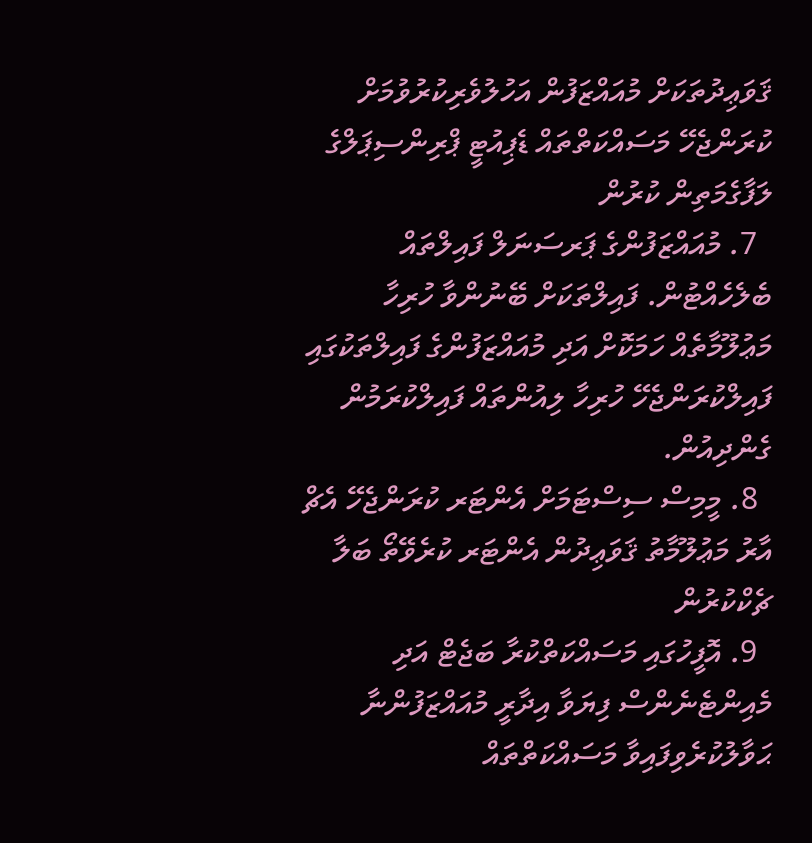ޤަވަޢިދުތަކަށް މުއައްޒަފުން އަހުލުވެރިކުރުވުމަށް ކުރަންޖެހޭ މަސައްކަތްތައް ޑެޕިއުޓީ ޕްރިންސިޕަލްގެ ލަފާގެމަތިން ކުރުން
  7. މުއައްޒަފުންގެ ޕަރސަނަލް ފައިލްތައް ބެލެހެއްޓުން. ފައިލްތަކަށް ބޭނުންވާ ހުރިހާ މަޢުލޫމާތެއް ހަމަކޮށް އަދި މުއައްޒަފުންގެ ފައިލްތަކުގައި ފައިލްކުރަންޖެހޭ ހުރިހާ ލިއުންތައް ފައިލްކުރަމުން ގެންދިއުން.
  8. މީމިސް ސިސްޓަމަށް އެންޓަރ ކުރަންޖެހޭ އެޗް އާރު މަޢުލޫމާތު ޤަވަޢިދުން އެންޓަރ ކުރެވޭތޯ ބަލާ ޗެކްކުރުން
  9. އޮފީހުގައި މަސައްކަތްކުރާ ބަޖެޓް އަދި މެއިންޓެނެންސް ފިޔަވާ އިދާރީ މުއައްޒަފުންނާ ޙަވާލުކުރެވިފައިވާ މަސައްކަތްތައް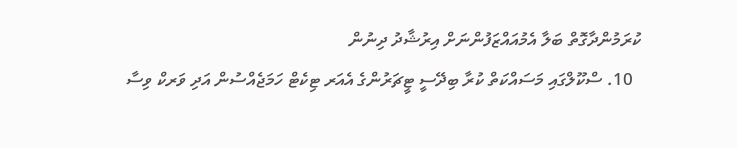ކުރަމުންދާގޮތް ބަލާ އެމުއައްޒަފުންނަށް އިރުޝާދު ދިނުން
  10. ސްކޫލްގައި މަސައްކަތް ކުރާ ބިދޭސީ ޓީޗަރުންގެ އެއަރ ޓިކެޓް ހަމަޖެއްސުން އަދި ވަރކް ވިސާ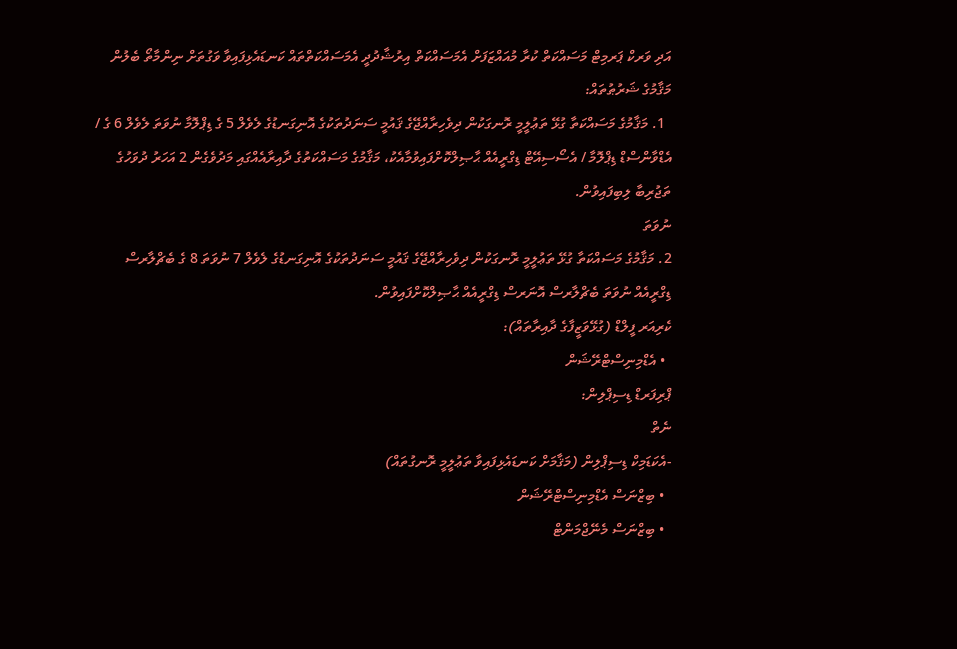އަދި ވަރކް ޕަރމިޓް މަސައްކަތް ކުރާ މުއައްޒަފަށް އެމަސައްކަތް އިރުޝާދުދީ އެމަސައްކަތްތައް ކަނޑައެޅިފައިވާ ވަގުތަށް ނިންމާތޯ ބެލުން
މަޤާމުގެ ޝަރުޠުތައް:
  1. މަޤާމުގެ މަސައްކަތާ ގުޅޭ ތަޢުލީމީ ރޮނގަކުން ދިވެހިރާއްޖޭގެ ޤައުމީ ސަނަދުތަކުގެ އޮނިގަނޑުގެ ލެވެލް 5 ގެ ޑިޕްލޮމާ ނުވަތަ ލެވެލް 6 ގެ / އެޑްވާންސްޑް ޑިޕްލޮމާ / އެސޯސިއޭޓް ޑިގްރީއެއް ޙާޞިލްކޮށްފައިވުމާއެކު، މަޤާމުގެ މަސައްކަތުގެ ދާއިރާއެއްގައި މަދުވެގެން 2 އަހަރު ދުވަހުގެ ތަޖުރިބާ ލިބިފައިވުން.
ނުވަތަ
2. މަޤާމުގެ މަސައްކަތާ ގުޅޭ ތަޢުލީމީ ރޮނގަކުން ދިވެހިރާއްޖޭގެ ޤައުމީ ސަނަދުތަކުގެ އޮނިގަނޑުގެ ލެވެލް 7 ނުވަތަ 8 ގެ ބެޗްލާރސް ޑިގްރީއެއް ނުވަތަ ބެޗްލާރސް އޮނަރސް ޑިގްރީއެއް ޙާޞިލްކޮށްފައިވުން.
ކެރިއަރ ފީލްޑް (ގުޅޭވަޒީފާގެ ދާއިރާތައް):
  • އެޑްމިނިސްޓްރޭޝަން
ޕްރިފަރޑް ޑިސިޕްލިން:
ނެތް
-އެކަޑަމިކް ޑިސިޕްލިން (މަޤާމަށް ކަނޑައެޅިފައިވާ ތަޢުލީމީ ރޮނގުތައް)
  • ބިޒްނަސް އެޑްމިނިސްޓްރޭޝަން
  • ބިޒްނަސް މެނޭޖްމަންޓް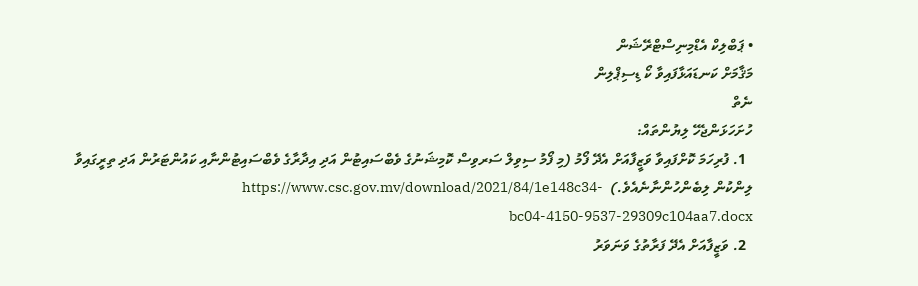• ޕަބްލިކް އެޑްމިނިސްޓްރޭޝަން
މަޤާމަށް ކަނޑައަޅާފައިވާ ކޯ ޑިސިޕްލިން
ނެތް
ހުށަހަޅަންޖެހޭ ލިޔުންތައް:
  1. ފުރިހަމަ ކޮށްފައިވާ ވަޒީފާއަށް އެދޭ ފޯމު (މި ފޯމު ސިވިލް ސަރވިސް ކޮމިޝަނުގެ ވެބްސައިޓުން އަދި އިދާރާގެ ވެބްސައިޓުންނާއި ކައުންޓަރުން އަދި ތިރީގައިވާ ލިންކުން ލިބެންހުންނާނެއެވެ.)  https://www.csc.gov.mv/download/2021/84/1e148c34-bc04-4150-9537-29309c104aa7.docx
  2. ވަޒީފާއަށް އެދޭ ފަރާތުގެ ވަނަވަރު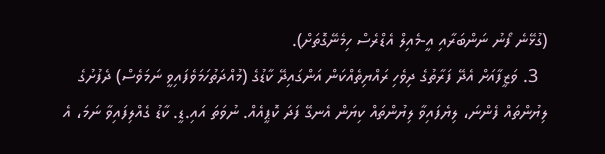(ގުޅޭނެ ފޯނު ނަންބަރާއި އީ-މެއިލް އެޑްރެސް ހިމެނޭގޮތަށް).
  3. ވަޒީފާއަށް އެދޭ ފަރާތުގެ ދިވެހި ރައްޔިތެއްކަން އަންގައިދޭ ކާޑުގެ (މުއްދަތުހަމަވެފައިވީ ނަމަވެސް) ދެފުށުގެ ލިޔުންތައް ފެންނަ، ލިޔެފައިވާ ލިޔުންތައް ކިޔަން އެނގޭ ފަދަ ކޮޕީއެއް. ނުވަތަ އައި.ޑީ. ކާޑު ގެއްލިފައިވާ ނަމަ، އެ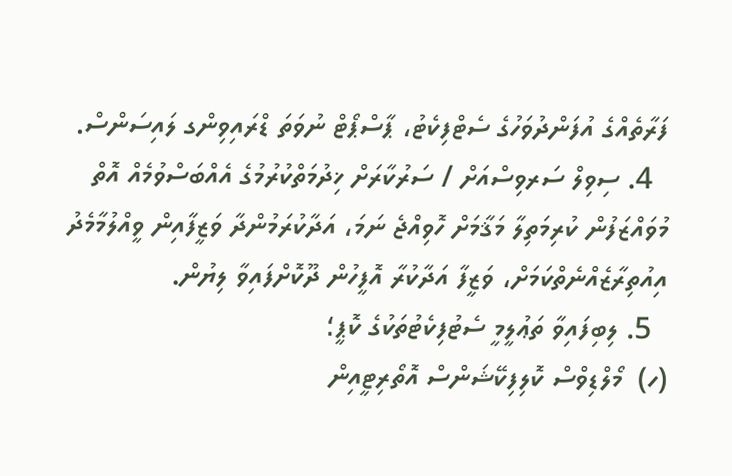ފަރާތެއްގެ އުފަންދުވަހުގެ ސެޓްފިކެޓު، ޕާސްޕޯޓް ނުވަތަ ޑްރައިވިންގ ލައިސަންސް.
  4. ސިވިލް ސަރވިސްއަށް / ސަރުކާރަށް ޚިދުމަތްކުރުމުގެ އެއްބަސްވުމެއް އޮތް މުވައްޒަފުން ކުރިމަތިލާ މަޤާމަށް ހޮވިއްޖެ ނަމަ، އަދާކުރަމުންދާ ވަޒީފާއިން ވީއްލުމާމެދު އިއުތިރާޒެއްނެތްކަމަށް، ވަޒީފާ އަދާކުރާ އޮފީހުން ދޫކޮށްފައިވާ ލިޔުން.
  5. ލިބިފައިވާ ތަޢުލީމީ ސެޓުފިކެޓުތަކުގެ ކޮޕީ؛
(ހ)  މޯލްޑިވްސް ކޮލިފިކޭޝަންސް އޮތޯރިޓީއިން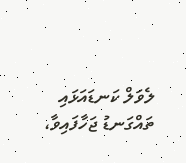ލެވަލް ކަނޑައަޅައި ތައްގަނޑު ޖަހާފައިވާ،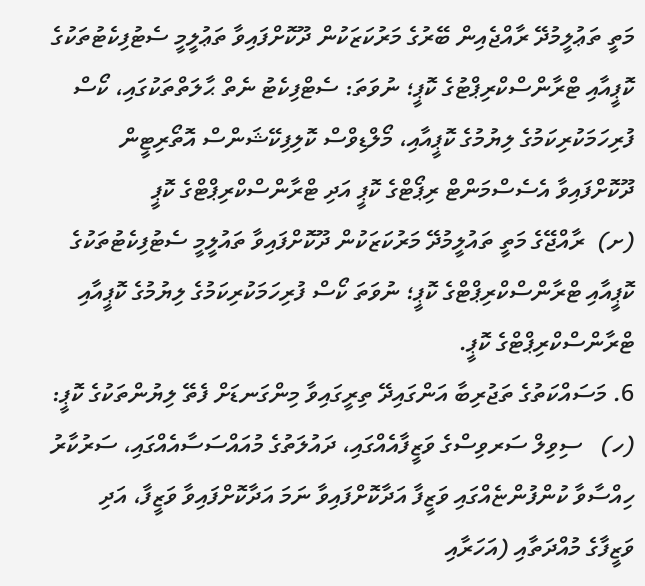މަތީ ތަޢުލީމުދޭ ރާއްޖެއިން ބޭރުގެ މަރުކަޒަކުން ދޫކޮށްފައިވާ ތަޢުލީމީ ސެޓުފިކެޓުތަކުގެ ކޮޕީއާއި ޓްރާންސްކްރިޕްޓުގެ ކޮޕީ؛ ނުވަތަ: ސެޓްފިކެޓު ނެތް ޙާލަތްތަކުގައި، ކޯސް ފުރިހަމަކުރިކަމުގެ ލިޔުމުގެ ކޮޕީއާއި، މޯލްޑިވްސް ކޮލިފިކޭޝަންސް އޮތޯރިޓީން ދޫކޮށްފައިވާ އެސެސްމަންޓް ރިޕޯޓްގެ ކޮޕީ އަދި ޓްރާންސްކްރިޕްޓްގެ ކޮޕީ
(ށ)  ރާއްޖޭގެ މަތީ ތައުލީމުދޭ މަރުކަޒަކުން ދޫކޮށްފައިވާ ތައުލީމީ ސެޓުފިކެޓުތަކުގެ ކޮޕީއާއި ޓްރާންސްކްރިޕްޓްގެ ކޮޕީ؛ ނުވަތަ ކޯސް ފުރިހަމަކުރިކަމުގެ ލިޔުމުގެ ކޮޕީއާއި ޓްރާންސްކްރިޕްޓްގެ ކޮޕީ.
6. މަސައްކަތުގެ ތަޖުރިބާ އަންގައިދޭ ތިރީގައިވާ މިންގަނޑަށް ފެތޭ ލިޔުންތަކުގެ ކޮޕީ:
(ހ)   ސިވިލް ސަރވިސްގެ ވަޒީފާއެއްގައި، ދައުލަތުގެ މުއައްސަސާއެއްގައި، ސަރުކާރު ހިއްސާވާ ކުންފުންޏެއްގައި ވަޒީފާ އަދާކޮށްފައިވާ ނަމަ އަދާކޮށްފައިވާ ވަޒީފާ، އަދި ވަޒީފާގެ މުއްދަތާއި (އަހަރާއި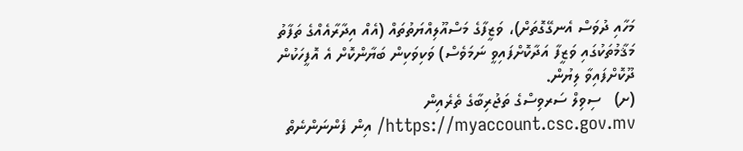މަހާއި ދުވަސް އެނގޭގޮތަށް)، ވަޒީފާގެ މަސްއޫލިއްޔަތުތައް (އެއް އިދާރާއެއްގެ ތަފާތު މަޤާމުތަކުގައި ވަޒީފާ އަދާކޮށްފައިވީ ނަމަވެސް) ވަކިވަކިން ބަޔާންކޮށް އެ އޮފީހަކުން ދޫކޮށްފައިވާ ލިޔުން.
(ށ)   ސިވިލް ސަރވިސްގެ ތަޖުރިބާގެ ތެރެއިން https://myaccount.csc.gov.mv/ އިން ފެންނަންނެތް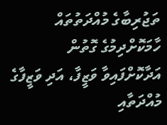ތަޖުރިބާގެ މުއްދަތުތައް ހާމަކޮށްދިމުގެ ގޮތުން އަދާކޮށްފައިވާ ވަޒީފާ، އަދި ވަޒީފާގެ މުއްދަތާއި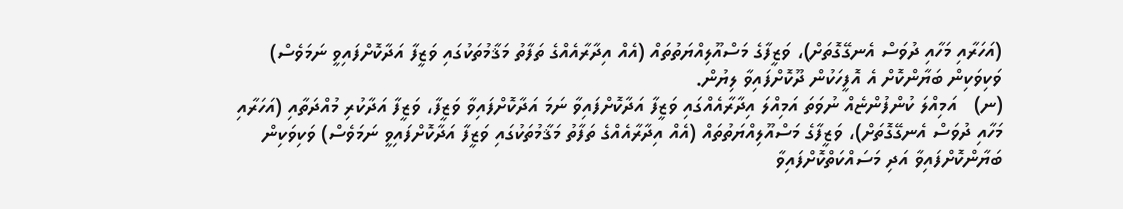(އަހަރާއި މަހާއި ދުވަސް އެނގޭގޮތަށް)، ވަޒީފާގެ މަސްއޫލިއްޔަތުތައް (އެއް އިދާރާއެއްގެ ތަފާތު މަޤާމުތަކުގައި ވަޒީފާ އަދާކޮށްފައިވީ ނަމަވެސް) ވަކިވަކިން ބަޔާންކޮށް އެ އޮފީހަކުން ދޫކޮށްފައިވާ ލިޔުން.
(ނ)   އަމިއްލަ ކުންފުންޏެއް ނުވަތަ އަމިއްލަ އިދާރާއެއްގައި ވަޒީފާ އަދާކޮށްފައިވާ ނަމަ އަދާކޮށްފައިވާ ވަޒީފާ، ވަޒީފާ އަދާކުރި މުއްދަތާއި (އަހަރާއި މަހާއި ދުވަސް އެނގޭގޮތަށް)، ވަޒީފާގެ މަސްއޫލިއްޔަތުތައް (އެއް އިދާރާއެއްގެ ތަފާތު މަޤާމުތަކުގައި ވަޒީފާ އަދާކޮށްފައިވީ ނަމަވެސް) ވަކިވަކިން ބަޔާންކޮށްފައިވާ އަދި މަސައްކަތްކޮށްފައިވާ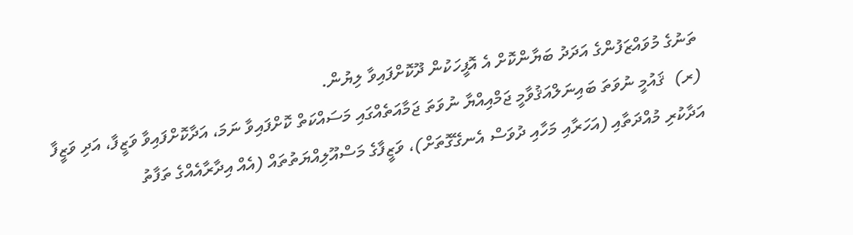ތަނުގެ މުވައްޒަފުންގެ އަދަދު ބަޔާންކޮށް އެ އޮފީހަކުން ދޫކޮށްފައިވާ ލިޔުން.
(ރ)  ޤައުމީ ނުވަތަ ބައިނަލްއަޤުވާމީ ޖަމްއިއްޔާ ނުވަތަ ޖަމާއަތެއްގައި މަސައްކަތް ކޮށްފައިވާ ނަމަ، އަދާކޮށްފައިވާ ވަޒީފާ، އަދި ވަޒީފާ އަދާކުރި މުއްދަތާއި (އަހަރާއި މަހާއި ދުވަސް އެނގޭގޮތަށް)، ވަޒީފާގެ މަސްއޫލިއްޔަތުތައް (އެއް އިދާރާއެއްގެ ތަފާތު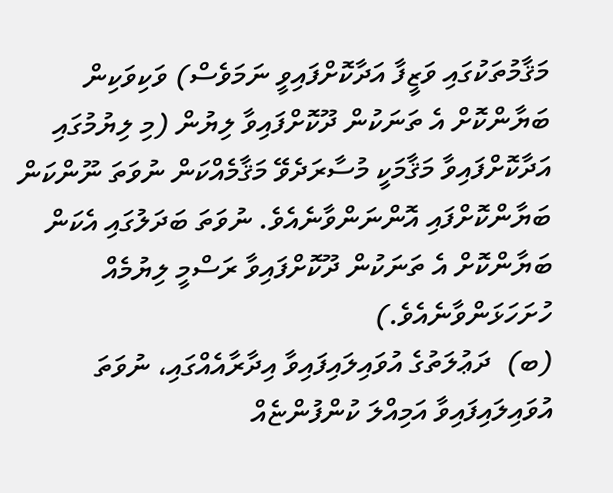މަޤާމުތަކުގައި ވަޒީފާ އަދާކޮށްފައިވީ ނަމަވެސް) ވަކިވަކިން ބަޔާންކޮށް އެ ތަނަކުން ދޫކޮށްފައިވާ ލިޔުން (މި ލިޔުމުގައި އަދާކޮށްފައިވާ މަޤާމަކީ މުސާރަދެވޭ މަޤާމެއްކަން ނުވަތަ ނޫންކަން ބަޔާންކޮށްފައި އޮންނަންވާނެއެވެ. ނުވަތަ ބަދަލުގައި އެކަން ބަޔާންކޮށް އެ ތަނަކުން ދޫކޮށްފައިވާ ރަސްމީ ލިޔުމެއް ހުށަހަޅަންވާނެއެވެ.)
(ބ)  ދަޢުލަތުގެ އުވައިލައިފައިވާ އިދާރާއެއްގައި، ނުވަތަ އުވައިލައިފައިވާ އަމިއްލަ ކުންފުންޏެއް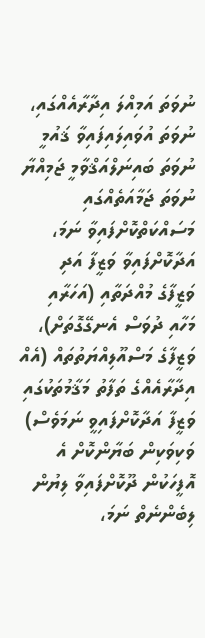ނުވަތަ އަމިއްލަ އިދާރާއެއްގައި، ނުވަތަ އުވައިލައިފައިވާ ޤައުމީ ނުވަތަ ބައިނަލްއަޤްވާމީ ޖަމިއްޔާ ނުވަތަ ޖަމާއަތެއްގައި މަސައްކަތްކޮށްފައިވާ ނަމަ، އަދާކޮށްފައިވާ ވަޒީފާ އަދި ވަޒީފާގެ މުއްދަތާއި (އަހަރާއި މަހާއި ދުވަސް އެނގޭގޮތަށް)، ވަޒީފާގެ މަސްއޫލިއްޔަތުތައް (އެއް އިދާރާއެއްގެ ތަފާތު މަޤާމުތަކުގައި ވަޒީފާ އަދާކޮށްފައިވީ ނަމަވެސް) ވަކިވަކިން ބަޔާންކޮށް އެ އޮފީހަކުން ދޫކޮށްފައިވާ ލިޔުން ލިބެންނެތް ނަމަ،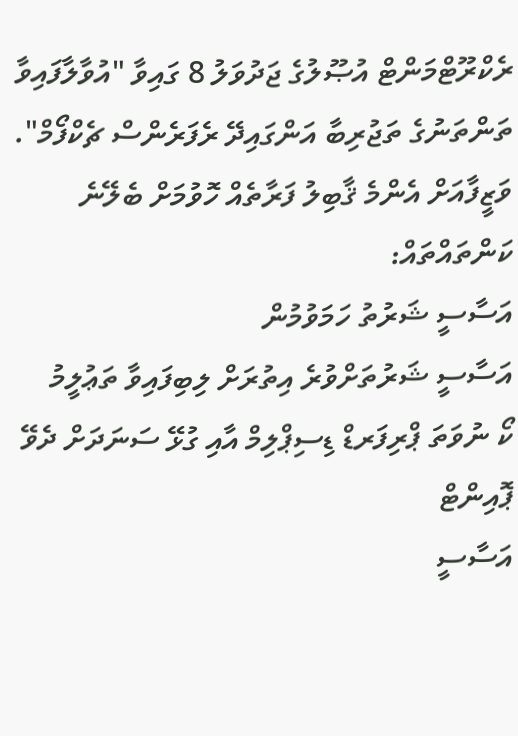ރެކްރޫޓްމަންޓް އުޞޫލުގެ ޖަދުވަލު 8 ގައިވާ "އުވާލާފައިވާ ތަންތަނުގެ ތަޖުރިބާ އަންގައިދޭ ރެފަރެންސް ޗެކްފޯމް".
ވަޒީފާއަށް އެންމެ ޤާބިލު ފަރާތެއް ހޮވުމަށް ބެލޭނެ ކަންތައްތައް:
އަސާސީ ޝަރުތު ހަމަވުމުން
އަސާސީ ޝަރުތަށްވުރެ އިތުރަށް ލިބިފައިވާ ތަޢުލީމު
ކޯ ނުވަތަ ޕްރިފަރޑް ޑިސިޕްލިމް އާއި ގުޅޭ ސަނަދަށް ދެވޭ ޕޮއިންޓް
އަސާސީ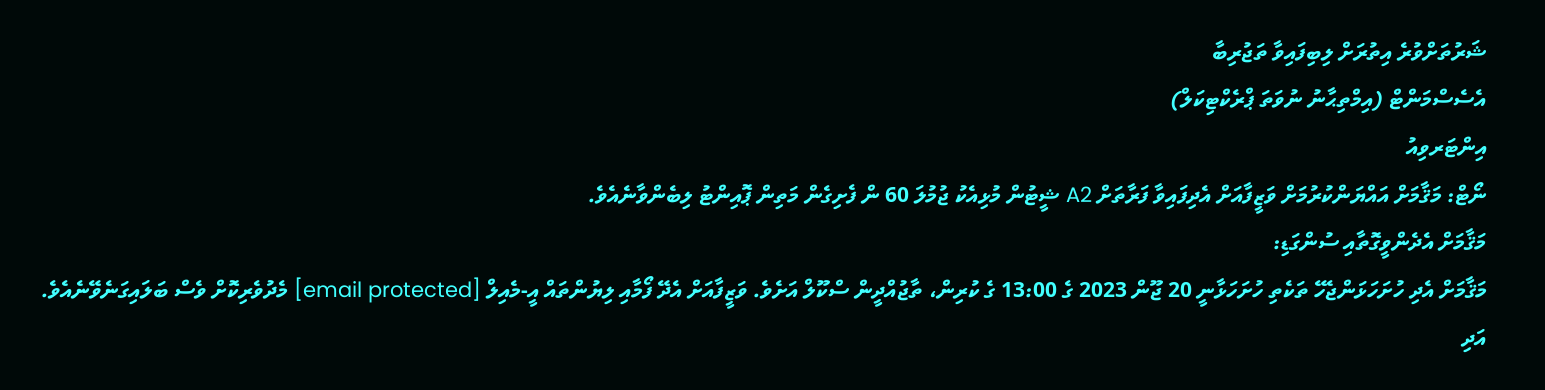ޝަރުތަށްވުރެ އިތުރަށް ލިބިފައިވާ ތަޖުރިބާ
އެސެސްމަންޓް (އިމްތިޙާނު ނުވަތަ ޕްރެކްޓިކަލް)
އިންޓަރވިއު
ނޯޓް: މަޤާމަށް އައްޔަންކުރުމަށް ވަޒީފާއަށް އެދިފައިވާ ފަރާތަށް A2 ޝީޓުން މުޅިއެކު ޖުމުލަ 60 ން ފެށިގެން މަތިން ޕޮއިންޓު ލިބެންވާނެއެވެ.
މަޤާމަށް އެދެންވީގޮތާއި ސުންގަޑި:
މަޤާމަށް އެދި ހުށަހަޅަންޖެހޭ ތަކެތި ހުށަހަޅާނީ 20 ޖޫން 2023 ގެ 13:00 ގެ ކުރިން، ތާޖުއްދީން ސްކޫލް އަށެވެ. ވަޒީފާއަށް އެދޭ ފޯމާއި ލިޔުންތައް އީ-މެއިލް [email protected] މެދުވެރިކޮށް ވެސް ބަލައިގަނެވޭނެއެވެ.
އަދި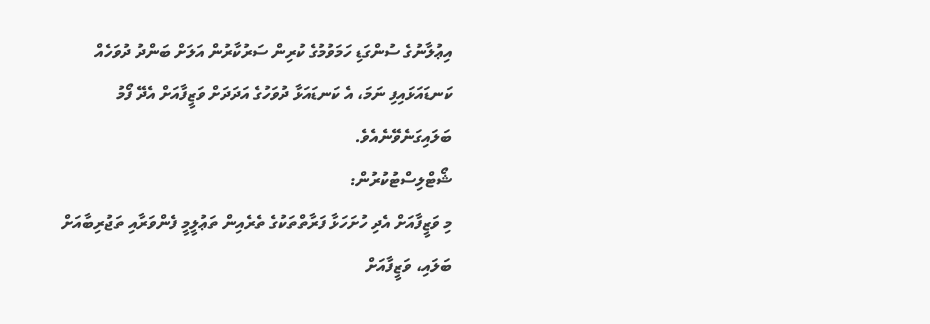އިޢުލާނުގެ ސުންގަޑި ހަމަވުމުގެ ކުރިން ސަރުކާރުން އަލަށް ބަންދު ދުވަހެއް ކަނޑައަޅައިފި ނަމަ، އެ ކަނޑައަޅާ ދުވަހުގެ އަދަދަށް ވަޒީފާއަށް އެދޭ ފޯމު ބަލައިގަނެވޭނެއެވެ.
ޝޯޓްލިސްޓުކުރުން:
މި ވަޒީފާއަށް އެދި ހުށަހަޅާ ފަރާތްތަކުގެ ތެރެއިން ތަޢުލީމީ ފެންވަރާއި ތަޖުރިބާއަށް ބަލައި، ވަޒީފާއަށް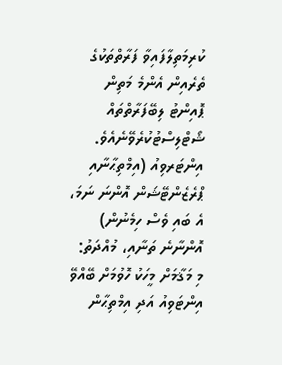ކުރިމަތިލާފައިވާ ފަރާތްތަކުގެ ތެރެއިން އެންމެ މަތިން ޕޮއިންޓު ލިބޭފަރާތްތައް ޝޯޓްލިސްޓުކުރެވޭނެއެވެ.
އިންޓަރވިއު (އިމްތިޙާނާއި ޕްރެޒެންޓޭޝަން އޮންނަ ނަމަ، އެ ބައި ވެސް ހިމެނުން) އޮންނާނެ ތަނާއި، މުއްދަތު:
މި މަޤާމަށް މީހަކު ހޮވުމަށް ބޭއްވޭ އިންޓަވިއު އަދި އިމްތިޙާން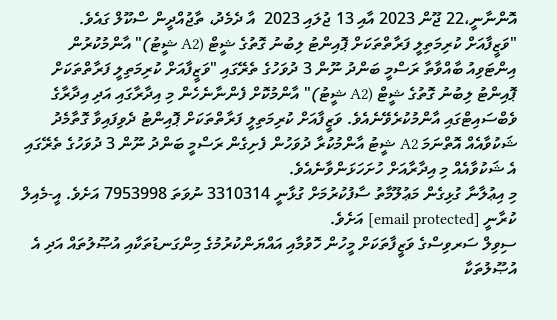އޮންނާނީ،22 ޖޫން 2023 އާއި 13 ޖުލައި 2023  އާ ދެމެދު، ތާޖުއްދީން ސްކޫލް ގައެވެ.
"ވަޒީފާއަށް ކުރިމަތިލީ ފަރާތްތަކަށް ޕޮއިންޓު ލިބުނު ގޮތުގެ ޝީޓް (A2 ޝީޓު)" އާންމުކުރުން
އިންޓަވިއު ބާއްވާތާ ރަސްމީ ބަންދު ނޫން 3 ދުވަހުގެ ތެރޭގައި "ވަޒީފާއަށް ކުރިމަތިލީ ފަރާތްތަކަށް ޕޮއިންޓު ލިބުނު ގޮތުގެ ޝީޓް (A2 ޝީޓު)" އާންމުކޮށް ފެންނާނެހެން މި އިދާރާގައި އަދި އިދާރާގެ ވެބްސައިޓްގައި އާންމުކުރެވޭނެއެވެ. ވަޒީފާއަށް ކުރިމަތިލީ ފަރާތްތަކަށް ޕޮއިންޓު ދެވިފައިވާ ގޮތާމެދު ޝަކުވާއެއް އޮތްނަމަ A2 ޝީޓު އާންމުކުރާ ދުވަހުން ފެށިގެން ރަސްމީ ބަންދު ނޫން 3 ދުވަހުގެ ތެރޭގައި އެ ޝަކުވާއެއް މި އިދާރާއަށް ހުށަހަޅަންވާނެއެވެ.
މި އިޢުލާނާ ގުޅިގެން މަޢުލޫމާތު ސާފުކުރުމަށް ގުޅާނީ 3310314 ނުވަތަ 7953998 އަށެވެ. އީ-މެއިލް ކުރާނީ [email protected] އަށެވެ.
ސިވިލް ސަރވިސްގެ ވަޒީފާތަކަށް މީހުން ހޮވުމާއި އައްޔަންކުރުމުގެ މިންގަނޑުތަކާއި އުޞޫލުތައް އަދި އެ އުޞޫލުތަކާ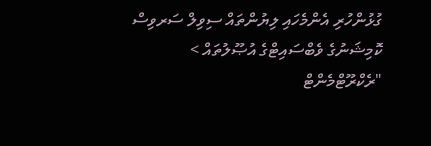ގުޅުންހުރި އެންމެހައި ލިޔުންތައް ސިވިލް ސަރވިސް ކޮމިޝަނުގެ ވެބްސައިޓްގެ އުޞޫލުތައް > "ރެކްރޫޓްމެންޓް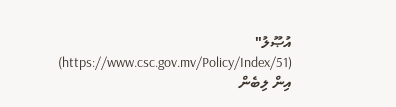އުޞޫލު" (https://www.csc.gov.mv/Policy/Index/51) އިން ލިބެން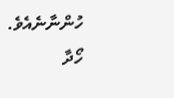ހުންނާނެއެވެ.
ހޯދާ